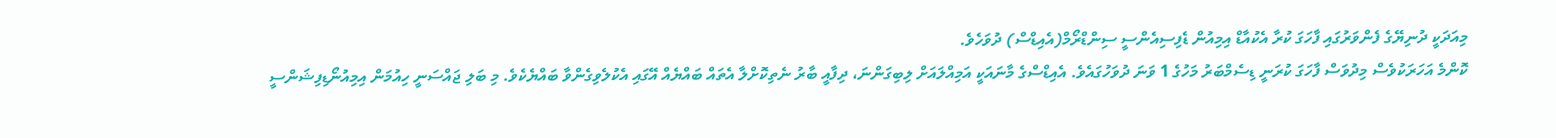މިއަދަކީ ދުނިޔޭގެ ފެންވަރުގައި ފާހަގަ ކުރާ އެކުއާޑް އިމިއުން ޑެފިސިއެންސީ ސިންޑްރޯމް(އެއިޑްސް) ދުވަހެވެ.
ކޮންމެ އަހަރަކުވެސް މިދުވަސް ފާހަގަ ކުރަނީ ޑިސެމްބަރު މަހުގެ 1 ވަނަ ދުވަހުގައެވެ. އެއިޑްސްގެ މާނައަކީ އަމިއްލައަށް ލިބިގަންނަ، ދިފާއީ ބާރު ނެތިކޮށްލާ އެތައް ބައްޔެއް އޭގައި އެކުލެވިގެންވާ ބައްޔެކެވެ. މި ބަލި ޖައްސަނީ ހިއުމަން އިމިއުނޯޑިފިޝަންސީ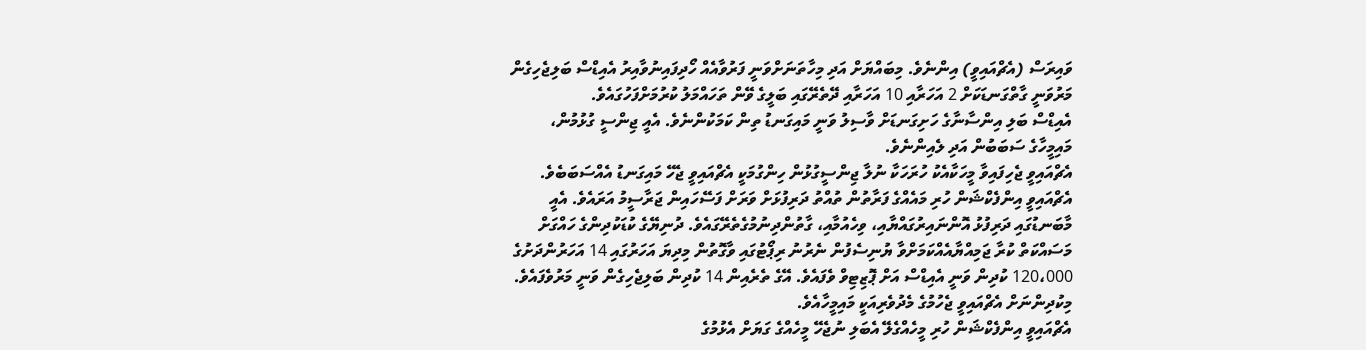ވައިރަސް (އެޗްއައިވީ) އިންނެވެ. މިބައްޔަށް އަދި މިހާތަނަށްވަނީ ފަރުވާއެއް ހޯދިފައިނުވާއިރު އެއިޑްސް ބަލިޖެހިގެން މަރުވަނީ ގާތްގަނޑަކަށް 2 އަހަރާއި 10 އަހަރާއި ދޭތެރޭގައި ބަލީގެ ވޭން ތަހައްމަލު ކުރުމަށްފަހުގައެވެ.
އެއިޑްސް ބަލި އިންސާނާގެ ހަށިގަނޑަށް ވާސިލު ވަނީ މައިގަނޑު ތިން ކަމަކުންނެވެ. އެއީ ޖިންސީ ގުޅުމުން، މައިމީހާގެ ސަބަބުން އަދި ލެއިންނެވެ.
އެޗްއައިވީ ޖެހިފައިވާ މީހަކާއެކު ހުރަހަކާ ނުލާ ޖިންސީގުޅުން ހިންގުމަކީ އެޗްއައިވީ ޖެހޭ މައިގަނޑު އެއްސަބަބެވެ. އެޗްއައިވީ އިންފެކްޝަން ހުރި މައެއްގެ ފަރާތުން ތުއްތު ދަރިފުޅަށް ވަރަށް ފަސޭހައިން ޖަރާސީމު އަރައެވެ. އެއީ މާބަނޑުގައި ދަރިފުޅު އޮންނައިރުގައްޔާއި، ވިހެއުމާއި، ގާތުންދިނުމުގެތެރޭގައެވެ. ދުނިޔޭގެ ކުޑަކުދިންގެ ހައްގަށް މަސައްކަތް ކުރާ ޖަމިއްޔާއެއްކަމަށްވާ ޔުނިސެފުން ނެރުނު ރިޕޯޓުގައި ވާގޮތުން މިދިޔަ އަހަރުގައި 14 އަހަރުންދަށުގެ 120،000 ކުދިން ވަނީ އެއިޑްސް އަށް ޕޮޒިޓިވް ވެފައެވެ. އޭގެ ތެރެއިން 14 ކުދިން ބަލިޖެހިގެން ވަނީ މަރުވެފައެވެ. މިކުދިންނަށް އެޗްއައިވީ ޖެހުމުގެ މެދުވެރިއަކީ މައިމީހާއެވެ.
އެޗްއައިވީ އިންފެކްޝަން ހުރި މީހެއްގެލޭ އެބަލި ނުޖެހޭ މީހެއްގެ ގަޔަށް އެޅުމުގެ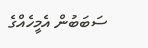ސަބަބުން އެމީހެއްގެ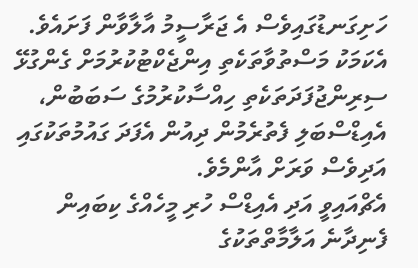ހަށިގަނޑުގައިވެސް އެ ޖަރާސީމު އާލާވާން ފަށައެވެ. އެކަމަކު މަސްތުވާތަކެތި އިންޖެކްޓުކުރުމަށް ގެންގުޅޭ ސިރިންޖުފަދަތަކެތި ހިއްސާކުރުމުގެ ސަބަބުން، އެއިޑްސްބަލި ފެތުރެމުން ދިއުން އެފަދަ ގައުމުތަކުގައި އަދިވެސް ވަރަށް އާންމެވެ.
އެޗްއައިވީ އަދި އެއިޑްސް ހުރި މީހެއްގެ ކިބައިން ފެނިދާނެ އަލާމާތްތަކުގެ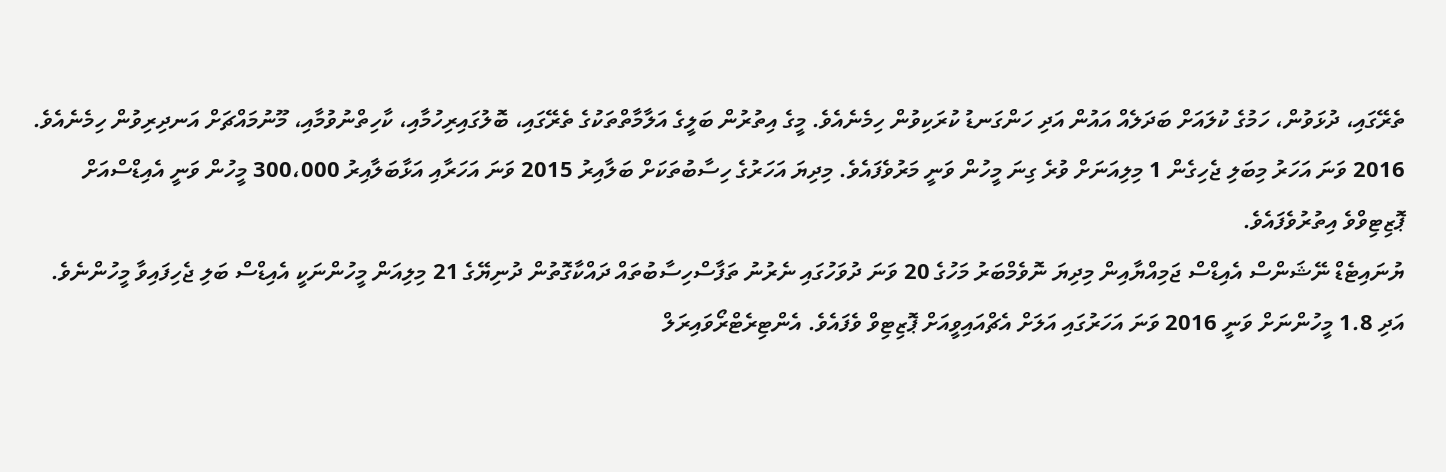ތެރޭގައި، ދުޅަވުން، ހަމުގެ ކުލައަށް ބަދަލެއް އައުން އަދި ހަންގަނޑު ކުރަކިވުން ހިމެނެއެވެ. މީގެ އިތުރުން ބަލީގެ އަލާމާތްތަކުގެ ތެރޭގައި، ބޮލުގައިރިހުމާއި، ކާހިތްނުވުމާއި، މޫނުމައްޗަށް އަނދިރިވުން ހިމެނެއެވެ.
2016 ވަނަ އަހަރު މިބަލި ޖެހިގެން 1 މިލިއަނަށް ވުރެ ގިނަ މީހުން ވަނީ މަރުވެފައެވެ. މިދިޔަ އަހަރުގެ ހިސާބުތަކަށް ބަލާއިރު 2015 ވަނަ އަހަރާއި އަޅާބަލާއިރު 300،000 މީހުން ވަނީ އެއިޑްސްއަށް ޕޮޒިޓިވްވެ އިތުރުވެފައެވެ.
ޔުނައިޓެޑް ނޭޝަންސް އެއިޑްސް ޖަމިއްޔާއިން މިދިޔަ ނޮވެމްބަރު މަހުގެ 20 ވަނަ ދުވަހުގައި ނެރުނު ތަފާސްހިސާބުތައް ދައްކާގޮތުން ދުނިޔޭގެ 21 މިލިއަން މީހުންނަކީ އެއިޑްސް ބަލި ޖެހިފައިވާ މީހުންނެވެ.
އަދި 1.8 މީހުންނަށް ވަނީ 2016 ވަނަ އަހަރުގައި އަލަށް އެޗްއައިވީއަށް ޕޮޒިޓިވް ވެފައެވެ. އެންޓިރެޓްރޯވައިރަލް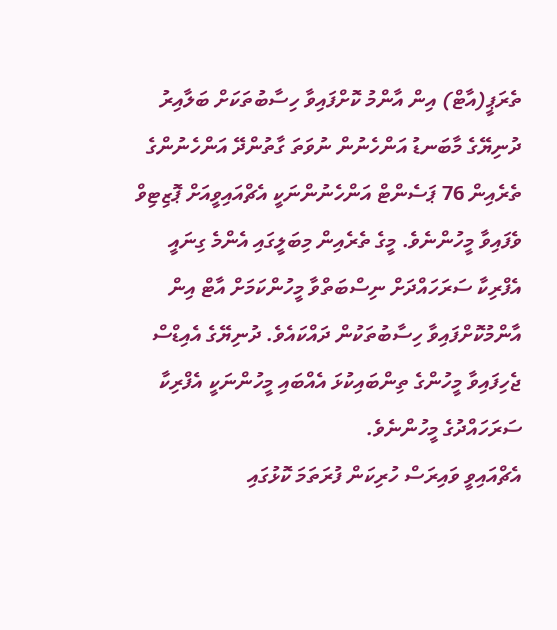ތެރަޕީ(އާޓް) އިން އާންމު ކޮށްފައިވާ ހިސާބުތަކަށް ބަލާއިރު ދުނިޔޭގެ މާބަނޑު އަންހެނުން ނުވަތަ ގާތުންދޭ އަންހެނުންގެ ތެރެއިން 76 ޕަސެންޓް އަންހެނުންނަކީ އެޗްއައިވީއަށް ޕޮޒިޓިވް ވެފައިވާ މީހުންނެވެ. މީގެ ތެރެއިން މިބަލީގައި އެންމެ ގިނައީ އެފްރިކާ ސަރަހައްދަށް ނިސްބަތްވާ މީހުންކަމަށް އާޓް އިން އާންމުކޮށްފައިވާ ހިސާބުތަކުން ދައްކައެވެ. ދުނިޔޭގެ އެއިޑްސް ޖެހިފައިވާ މީހުންގެ ތިންބައިކުޅަ އެއްބައި މީހުންނަކީ އެފްރިކާ ސަރަހައްދުގެ މީހުންނެވެ.
އެޗްއައިވީ ވައިރަސް ހުރިކަން ފުރަތަމަ ކޮޅުގައި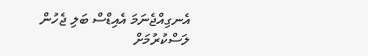އެނގިއްޖެނަމަ އެއިޑްސް ބަލި ޖެހުން ލަސްކުރުމަށް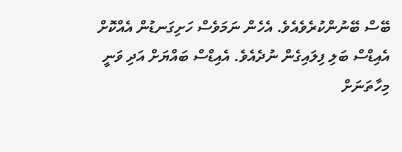ބޭސް ބޭނުންކުރެވެއެވެ. އެހެން ނަމަވެސް ހަށިގަނޑުން އެއްކޮށް އެއިޑްސް ބަލި ފިލައިގެން ނުދެއެވެ. އެއިޑްސް ބައްޔަށް އަދި ވަނީ މިހާތަނަށް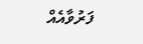ފަރުވާއެއް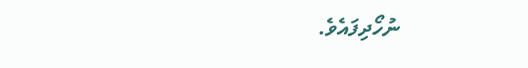ނުހޯދިފައެވެ.